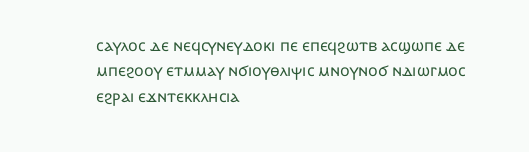ⲥⲁⲩⲗⲟⲥ ⲇⲉ ⲛⲉϥⲥⲩⲛⲉⲩⲇⲟⲕⲓ ⲡⲉ ⲉⲡⲉϥϩⲱⲧⲃ ⲁⲥϣⲱⲡⲉ ⲇⲉ ⲙⲡⲉϩⲟⲟⲩ ⲉⲧⲙⲙⲁⲩ ⲛϭⲓⲟⲩⲑⲗⲓⲯⲓⲥ ⲙⲛⲟⲩⲛⲟϭ ⲛⲇⲓⲱⲅⲙⲟⲥ ⲉϩⲣⲁⲓ ⲉϫⲛⲧⲉⲕⲕⲗⲏⲥⲓⲁ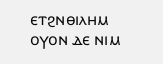ⲉⲧϩⲛⲑⲓⲗⲏⲙ ⲟⲩⲟⲛ ⲇⲉ ⲛⲓⲙ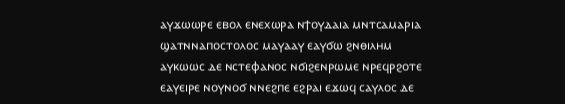ⲁⲩϫⲱⲱⲣⲉ ⲉⲃⲟⲗ ⲉⲛⲉⲭⲱⲣⲁ ⲛϯⲟⲩⲇⲁⲓⲁ ⲙⲛⲧⲥⲁⲙⲁⲣⲓⲁ ϣⲁⲧⲛⲛⲁⲡⲟⲥⲧⲟⲗⲟⲥ ⲙⲁⲩⲁⲁⲩ ⲉⲁⲩϭⲱ ϩⲛⲑⲓⲗⲏⲙ ⲁⲩⲕⲱⲱⲥ ⲇⲉ ⲛⲥⲧⲉⲫⲁⲛⲟⲥ ⲛϭⲓϩⲉⲛⲣⲱⲙⲉ ⲛⲣⲉϥⲣϩⲟⲧⲉ ⲉⲁⲩⲉⲓⲣⲉ ⲛⲟⲩⲛⲟϭ ⲛⲛⲉϩⲡⲉ ⲉϩⲣⲁⲓ ⲉϫⲱϥ ⲥⲁⲩⲗⲟⲥ ⲇⲉ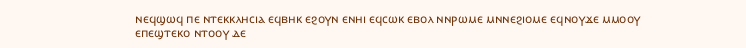ⲛⲉϥϣⲱϥ ⲡⲉ ⲛⲧⲉⲕⲕⲗⲏⲥⲓⲁ ⲉϥⲃⲏⲕ ⲉϩⲟⲩⲛ ⲉⲛⲏⲓ ⲉϥⲥⲱⲕ ⲉⲃⲟⲗ ⲛⲛⲣⲱⲙⲉ ⲙⲛⲛⲉϩⲓⲟⲙⲉ ⲉϥⲛⲟⲩϫⲉ ⲙⲙⲟⲟⲩ ⲉⲡⲉϣⲧⲉⲕⲟ ⲛⲧⲟⲟⲩ ⲇⲉ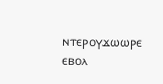ⲛⲧⲉⲣⲟⲩϫⲱⲱⲣⲉ ⲉⲃⲟⲗ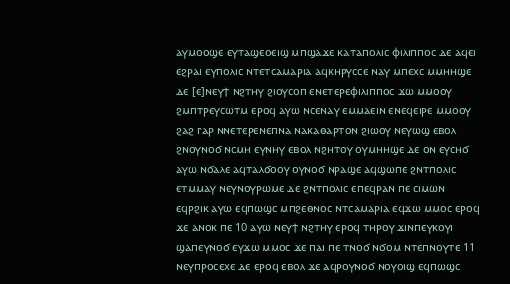ⲁⲩⲙⲟⲟϣⲉ ⲉⲩⲧⲁϣⲉⲟⲉⲓϣ ⲙⲡϣⲁϫⲉ ⲕⲁⲧⲁⲡⲟⲗⲓⲥ ⲫⲓⲗⲓⲡⲡⲟⲥ ⲇⲉ ⲁϥⲉⲓ ⲉϩⲣⲁⲓ ⲉⲩⲡⲟⲗⲓⲥ ⲛⲧⲉⲧⲥⲁⲙⲁⲣⲓⲁ ⲁϥⲕⲏⲣⲩⲥⲥⲉ ⲛⲁⲩ ⲙⲡⲉⲭⲥ ⲙⲙⲏⲏϣⲉ ⲇⲉ [ⲉ]ⲛⲉⲩϯ ⲛϩⲧⲏⲩ ϩⲓⲟⲩⲥⲟⲡ ⲉⲛⲉⲧⲉⲣⲉⲫⲓⲗⲓⲡⲡⲟⲥ ϫⲱ ⲙⲙⲟⲟⲩ ϩⲙⲡⲧⲣⲉⲩⲥⲱⲧⲙ ⲉⲣⲟϥ ⲁⲩⲱ ⲛⲥⲉⲛⲁⲩ ⲉⲙⲙⲁⲉⲓⲛ ⲉⲛⲉϥⲉⲓⲣⲉ ⲙⲙⲟⲟⲩ ϩⲁϩ ⲅⲁⲣ ⲛⲛⲉⲧⲉⲣⲉⲛⲉⲡⲛⲁ ⲛⲁⲕⲁⲑⲁⲣⲧⲟⲛ ϩⲓⲱⲟⲩ ⲛⲉⲩⲱϣ ⲉⲃⲟⲗ ϩⲛⲟⲩⲛⲟϭ ⲛⲥⲙⲏ ⲉⲩⲛⲏⲩ ⲉⲃⲟⲗ ⲛϩⲏⲧⲟⲩ ⲟⲩⲙⲏⲏϣⲉ ⲇⲉ ⲟⲛ ⲉⲩⲥⲏϭ ⲁⲩⲱ ⲛϭⲁⲗⲉ ⲁϥⲧⲁⲗϭⲟⲟⲩ ⲟⲩⲛⲟϭ ⲛⲣⲁϣⲉ ⲁϥϣⲱⲡⲉ ϩⲛⲧⲡⲟⲗⲓⲥ ⲉⲧⲙⲙⲁⲩ ⲛⲉⲩⲛⲟⲩⲣⲱⲙⲉ ⲇⲉ ϩⲛⲧⲡⲟⲗⲓⲥ ⲉⲡⲉϥⲣⲁⲛ ⲡⲉ ⲥⲓⲙⲱⲛ ⲉϥⲣϩⲓⲕ ⲁⲩⲱ ⲉϥⲡⲱϣⲥ ⲙⲡϩⲉⲑⲛⲟⲥ ⲛⲧⲥⲁⲙⲁⲣⲓⲁ ⲉϥϫⲱ ⲙⲙⲟⲥ ⲉⲣⲟϥ ϫⲉ ⲁⲛⲟⲕ ⲡⲉ 10 ⲁⲩⲱ ⲛⲉⲩϯ ⲛϩⲧⲏⲩ ⲉⲣⲟϥ ⲧⲏⲣⲟⲩ ϫⲓⲛⲡⲉⲩⲕⲟⲩⲓ ϣⲁⲡⲉⲩⲛⲟϭ ⲉⲩϫⲱ ⲙⲙⲟⲥ ϫⲉ ⲡⲁⲓ ⲡⲉ ⲧⲛⲟϭ ⲛϭⲟⲙ ⲛⲧⲉⲡⲛⲟⲩⲧⲉ 11 ⲛⲉⲩⲡⲣⲟⲥⲉⲭⲉ ⲇⲉ ⲉⲣⲟϥ ⲉⲃⲟⲗ ϫⲉ ⲁϥⲣⲟⲩⲛⲟϭ ⲛⲟⲩⲟⲓϣ ⲉϥⲡⲱϣⲥ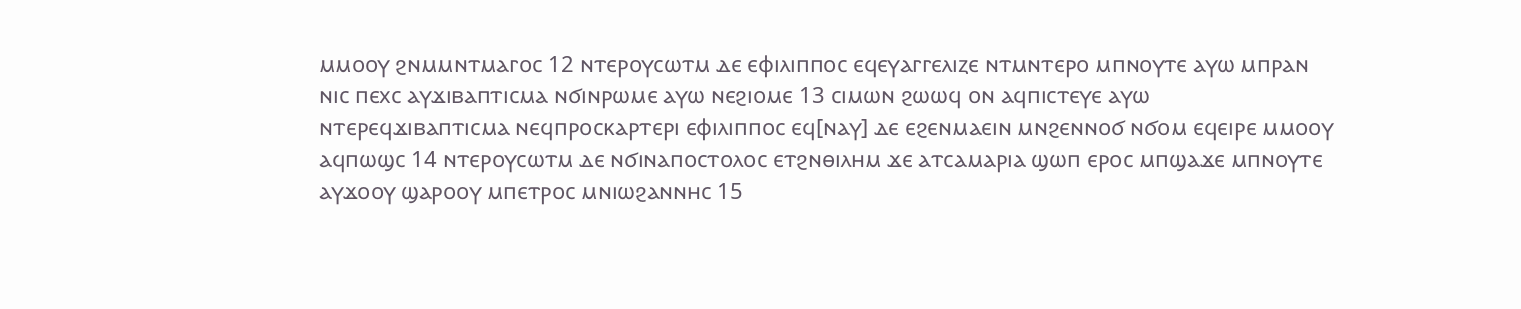ⲙⲙⲟⲟⲩ ϩⲛⲙⲙⲛⲧⲙⲁⲅⲟⲥ 12 ⲛⲧⲉⲣⲟⲩⲥⲱⲧⲙ ⲇⲉ ⲉⲫⲓⲗⲓⲡⲡⲟⲥ ⲉϥⲉⲩⲁⲅⲅⲉⲗⲓⲍⲉ ⲛⲧⲙⲛⲧⲉⲣⲟ ⲙⲡⲛⲟⲩⲧⲉ ⲁⲩⲱ ⲙⲡⲣⲁⲛ ⲛⲓⲥ ⲡⲉⲭⲥ ⲁⲩϫⲓⲃⲁⲡⲧⲓⲥⲙⲁ ⲛϭⲓⲛⲣⲱⲙⲉ ⲁⲩⲱ ⲛⲉϩⲓⲟⲙⲉ 13 ⲥⲓⲙⲱⲛ ϩⲱⲱϥ ⲟⲛ ⲁϥⲡⲓⲥⲧⲉⲩⲉ ⲁⲩⲱ ⲛⲧⲉⲣⲉϥϫⲓⲃⲁⲡⲧⲓⲥⲙⲁ ⲛⲉϥⲡⲣⲟⲥⲕⲁⲣⲧⲉⲣⲓ ⲉⲫⲓⲗⲓⲡⲡⲟⲥ ⲉϥ[ⲛⲁⲩ] ⲇⲉ ⲉϩⲉⲛⲙⲁⲉⲓⲛ ⲙⲛϩⲉⲛⲛⲟϭ ⲛϭⲟⲙ ⲉϥⲉⲓⲣⲉ ⲙⲙⲟⲟⲩ ⲁϥⲡⲱϣⲥ 14 ⲛⲧⲉⲣⲟⲩⲥⲱⲧⲙ ⲇⲉ ⲛϭⲓⲛⲁⲡⲟⲥⲧⲟⲗⲟⲥ ⲉⲧϩⲛⲑⲓⲗⲏⲙ ϫⲉ ⲁⲧⲥⲁⲙⲁⲣⲓⲁ ϣⲱⲡ ⲉⲣⲟⲥ ⲙⲡϣⲁϫⲉ ⲙⲡⲛⲟⲩⲧⲉ ⲁⲩϫⲟⲟⲩ ϣⲁⲣⲟⲟⲩ ⲙⲡⲉⲧⲣⲟⲥ ⲙⲛⲓⲱϩⲁⲛⲛⲏⲥ 15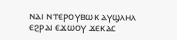ⲛⲁⲓ ⲛⲧⲉⲣⲟⲩⲃⲱⲕ ⲁⲩϣⲗⲏⲗ ⲉϩⲣⲁⲓ ⲉϫⲱⲟⲩ ϫⲉⲕⲁⲥ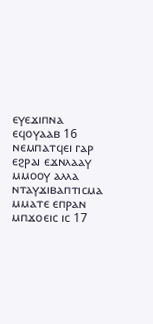ⲉⲩⲉϫⲓⲡⲛⲁ ⲉϥⲟⲩⲁⲁⲃ 16 ⲛⲉⲙⲡⲁⲧϥⲉⲓ ⲅⲁⲣ ⲉϩⲣⲁⲓ ⲉϫⲛⲗⲁⲁⲩ ⲙⲙⲟⲟⲩ ⲁⲗⲗⲁ ⲛⲧⲁⲩϫⲓⲃⲁⲡⲧⲓⲥⲙⲁ ⲙⲙⲁⲧⲉ ⲉⲡⲣⲁⲛ ⲙⲡϫⲟⲉⲓⲥ ⲓⲥ 17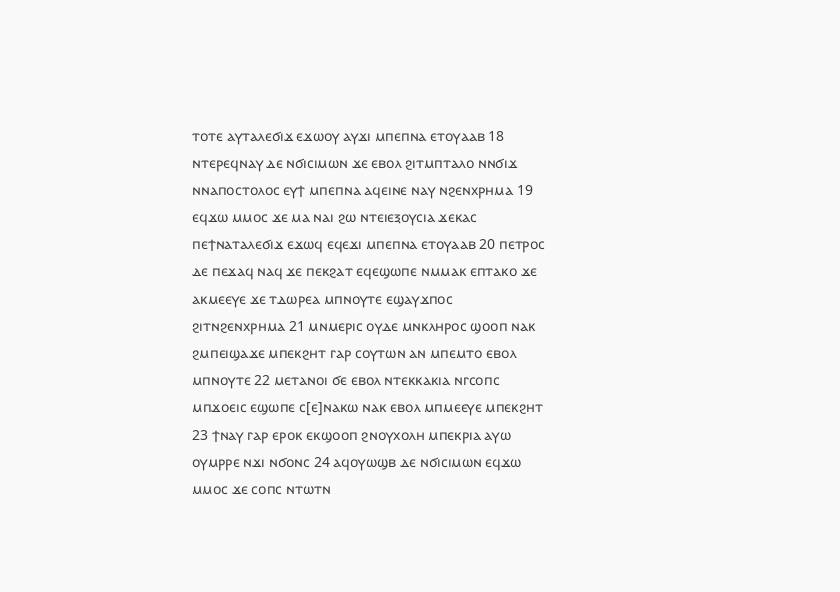ⲧⲟⲧⲉ ⲁⲩⲧⲁⲗⲉϭⲓϫ ⲉϫⲱⲟⲩ ⲁⲩϫⲓ ⲙⲡⲉⲡⲛⲁ ⲉⲧⲟⲩⲁⲁⲃ 18 ⲛⲧⲉⲣⲉϥⲛⲁⲩ ⲇⲉ ⲛϭⲓⲥⲓⲙⲱⲛ ϫⲉ ⲉⲃⲟⲗ ϩⲓⲧⲙⲡⲧⲁⲗⲟ ⲛⲛϭⲓϫ ⲛⲛⲁⲡⲟⲥⲧⲟⲗⲟⲥ ⲉⲩϯ ⲙⲡⲉⲡⲛⲁ ⲁϥⲉⲓⲛⲉ ⲛⲁⲩ ⲛϩⲉⲛⲭⲣⲏⲙⲁ 19 ⲉϥϫⲱ ⲙⲙⲟⲥ ϫⲉ ⲙⲁ ⲛⲁⲓ ϩⲱ ⲛⲧⲉⲓⲉⲝⲟⲩⲥⲓⲁ ϫⲉⲕⲁⲥ ⲡⲉϯⲛⲁⲧⲁⲗⲉϭⲓϫ ⲉϫⲱϥ ⲉϥⲉϫⲓ ⲙⲡⲉⲡⲛⲁ ⲉⲧⲟⲩⲁⲁⲃ 20 ⲡⲉⲧⲣⲟⲥ ⲇⲉ ⲡⲉϫⲁϥ ⲛⲁϥ ϫⲉ ⲡⲉⲕϩⲁⲧ ⲉϥⲉϣⲱⲡⲉ ⲛⲙⲙⲁⲕ ⲉⲡⲧⲁⲕⲟ ϫⲉ ⲁⲕⲙⲉⲉⲩⲉ ϫⲉ ⲧⲇⲱⲣⲉⲁ ⲙⲡⲛⲟⲩⲧⲉ ⲉϣⲁⲩϫⲡⲟⲥ ϩⲓⲧⲛϩⲉⲛⲭⲣⲏⲙⲁ 21 ⲙⲛⲙⲉⲣⲓⲥ ⲟⲩⲇⲉ ⲙⲛⲕⲗⲏⲣⲟⲥ ϣⲟⲟⲡ ⲛⲁⲕ ϩⲙⲡⲉⲓϣⲁϫⲉ ⲙⲡⲉⲕϩⲏⲧ ⲅⲁⲣ ⲥⲟⲩⲧⲱⲛ ⲁⲛ ⲙⲡⲉⲙⲧⲟ ⲉⲃⲟⲗ ⲙⲡⲛⲟⲩⲧⲉ 22 ⲙⲉⲧⲁⲛⲟⲓ ϭⲉ ⲉⲃⲟⲗ ⲛⲧⲉⲕⲕⲁⲕⲓⲁ ⲛⲅⲥⲟⲡⲥ ⲙⲡϫⲟⲉⲓⲥ ⲉϣⲱⲡⲉ ⲥ[ⲉ]ⲛⲁⲕⲱ ⲛⲁⲕ ⲉⲃⲟⲗ ⲙⲡⲙⲉⲉⲩⲉ ⲙⲡⲉⲕϩⲏⲧ 23 ϯⲛⲁⲩ ⲅⲁⲣ ⲉⲣⲟⲕ ⲉⲕϣⲟⲟⲡ ϩⲛⲟⲩⲭⲟⲗⲏ ⲙⲡⲉⲕⲣⲓⲁ ⲁⲩⲱ ⲟⲩⲙⲣⲣⲉ ⲛϫⲓ ⲛϭⲟⲛⲥ 24 ⲁϥⲟⲩⲱϣⲃ ⲇⲉ ⲛϭⲓⲥⲓⲙⲱⲛ ⲉϥϫⲱ ⲙⲙⲟⲥ ϫⲉ ⲥⲟⲡⲥ ⲛⲧⲱⲧⲛ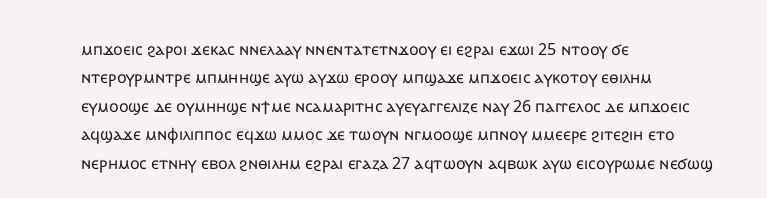ⲙⲡϫⲟⲉⲓⲥ ϩⲁⲣⲟⲓ ϫⲉⲕⲁⲥ ⲛⲛⲉⲗⲁⲁⲩ ⲛⲛⲉⲛⲧⲁⲧⲉⲧⲛϫⲟⲟⲩ ⲉⲓ ⲉϩⲣⲁⲓ ⲉϫⲱⲓ 25 ⲛⲧⲟⲟⲩ ϭⲉ ⲛⲧⲉⲣⲟⲩⲣⲙⲛⲧⲣⲉ ⲙⲡⲙⲏⲏϣⲉ ⲁⲩⲱ ⲁⲩϫⲱ ⲉⲣⲟⲟⲩ ⲙⲡϣⲁϫⲉ ⲙⲡϫⲟⲉⲓⲥ ⲁⲩⲕⲟⲧⲟⲩ ⲉⲑⲓⲗⲏⲙ ⲉⲩⲙⲟⲟϣⲉ ⲇⲉ ⲟⲩⲙⲏⲏϣⲉ ⲛϯⲙⲉ ⲛⲥⲁⲙⲁⲣⲓⲧⲏⲥ ⲁⲩⲉⲩⲁⲅⲅⲉⲗⲓⲍⲉ ⲛⲁⲩ 26 ⲡⲁⲅⲅⲉⲗⲟⲥ ⲇⲉ ⲙⲡϫⲟⲉⲓⲥ ⲁϥϣⲁϫⲉ ⲙⲛⲫⲓⲗⲓⲡⲡⲟⲥ ⲉϥϫⲱ ⲙⲙⲟⲥ ϫⲉ ⲧⲱⲟⲩⲛ ⲛⲅⲙⲟⲟϣⲉ ⲙⲡⲛⲟⲩ ⲙⲙⲉⲉⲣⲉ ϩⲓⲧⲉϩⲓⲏ ⲉⲧⲟ ⲛⲉⲣⲏⲙⲟⲥ ⲉⲧⲛⲏⲩ ⲉⲃⲟⲗ ϩⲛⲑⲓⲗⲏⲙ ⲉϩⲣⲁⲓ ⲉⲅⲁⲍⲁ 27 ⲁϥⲧⲱⲟⲩⲛ ⲁϥⲃⲱⲕ ⲁⲩⲱ ⲉⲓⲥⲟⲩⲣⲱⲙⲉ ⲛⲉϭⲱϣ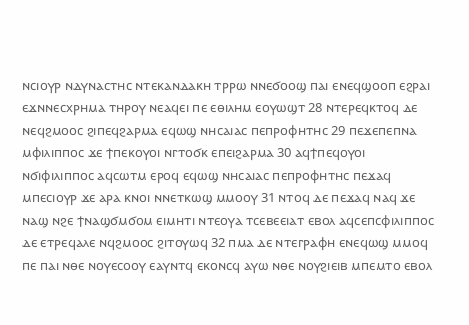ⲛⲥⲓⲟⲩⲣ ⲛⲇⲩⲛⲁⲥⲧⲏⲥ ⲛⲧⲉⲕⲁⲛⲇⲁⲕⲏ ⲧⲣⲣⲱ ⲛⲛⲉϭⲟⲟϣ ⲡⲁⲓ ⲉⲛⲉϥϣⲟⲟⲡ ⲉϩⲣⲁⲓ ⲉϫⲛⲛⲉⲥⲭⲣⲏⲙⲁ ⲧⲏⲣⲟⲩ ⲛⲉⲁϥⲉⲓ ⲡⲉ ⲉⲑⲓⲗⲏⲙ ⲉⲟⲩⲱϣⲧ 28 ⲛⲧⲉⲣⲉϥⲕⲧⲟϥ ⲇⲉ ⲛⲉϥϩⲙⲟⲟⲥ ϩⲓⲡⲉϥϩⲁⲣⲙⲁ ⲉϥⲱϣ ⲛⲏⲥⲁⲓⲁⲥ ⲡⲉⲡⲣⲟⲫⲏⲧⲏⲥ 29 ⲡⲉϫⲉⲡⲉⲡⲛⲁ ⲙⲫⲓⲗⲓⲡⲡⲟⲥ ϫⲉ ϯⲡⲉⲕⲟⲩⲟⲓ ⲛⲅⲧⲟϭⲕ ⲉⲡⲉⲓϩⲁⲣⲙⲁ 30 ⲁϥϯⲡⲉϥⲟⲩⲟⲓ ⲛϭⲓⲫⲓⲗⲓⲡⲡⲟⲥ ⲁϥⲥⲱⲧⲙ ⲉⲣⲟϥ ⲉϥⲱϣ ⲛⲏⲥⲁⲓⲁⲥ ⲡⲉⲡⲣⲟⲫⲏⲧⲏⲥ ⲡⲉϫⲁϥ ⲙⲡⲉⲥⲓⲟⲩⲣ ϫⲉ ⲁⲣⲁ ⲕⲛⲟⲓ ⲛⲛⲉⲧⲕⲱϣ ⲙⲙⲟⲟⲩ 31 ⲛⲧⲟϥ ⲇⲉ ⲡⲉϫⲁϥ ⲛⲁϥ ϫⲉ ⲛⲁϣ ⲛϩⲉ ϯⲛⲁϣϭⲙϭⲟⲙ ⲉⲓⲙⲏⲧⲓ ⲛⲧⲉⲟⲩⲁ ⲧⲥⲉⲃⲉⲉⲓⲁⲧ ⲉⲃⲟⲗ ⲁϥⲥⲉⲡⲥⲫⲓⲗⲓⲡⲡⲟⲥ ⲇⲉ ⲉⲧⲣⲉϥⲁⲗⲉ ⲛϥϩⲙⲟⲟⲥ ϩⲓⲧⲟⲩⲱϥ 32 ⲡⲙⲁ ⲇⲉ ⲛⲧⲉⲅⲣⲁⲫⲏ ⲉⲛⲉϥⲱϣ ⲙⲙⲟϥ ⲡⲉ ⲡⲁⲓ ⲛⲑⲉ ⲛⲟⲩⲉⲥⲟⲟⲩ ⲉⲁⲩⲛⲧϥ ⲉⲕⲟⲛⲥϥ ⲁⲩⲱ ⲛⲑⲉ ⲛⲟⲩϩⲓⲉⲓⲃ ⲙⲡⲉⲙⲧⲟ ⲉⲃⲟⲗ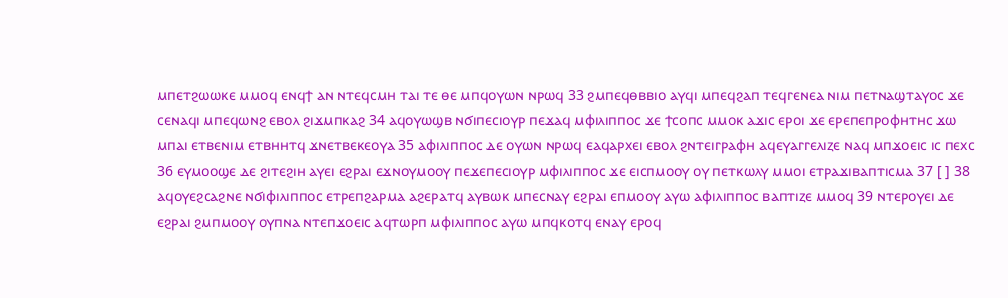ⲙⲡⲉⲧϩⲱⲱⲕⲉ ⲙⲙⲟϥ ⲉⲛϥϯ ⲁⲛ ⲛⲧⲉϥⲥⲙⲏ ⲧⲁⲓ ⲧⲉ ⲑⲉ ⲙⲡϥⲟⲩⲱⲛ ⲛⲣⲱϥ 33 ϩⲙⲡⲉϥⲑⲃⲃⲓⲟ ⲁⲩϥⲓ ⲙⲡⲉϥϩⲁⲡ ⲧⲉϥⲅⲉⲛⲉⲁ ⲛⲓⲙ ⲡⲉⲧⲛⲁϣⲧⲁⲩⲟⲥ ϫⲉ ⲥⲉⲛⲁϥⲓ ⲙⲡⲉϥⲱⲛϩ ⲉⲃⲟⲗ ϩⲓϫⲙⲡⲕⲁϩ 34 ⲁϥⲟⲩⲱϣⲃ ⲛϭⲓⲡⲉⲥⲓⲟⲩⲣ ⲡⲉϫⲁϥ ⲙⲫⲓⲗⲓⲡⲡⲟⲥ ϫⲉ ϯⲥⲟⲡⲥ ⲙⲙⲟⲕ ⲁϫⲓⲥ ⲉⲣⲟⲓ ϫⲉ ⲉⲣⲉⲡⲉⲡⲣⲟⲫⲏⲧⲏⲥ ϫⲱ ⲙⲡⲁⲓ ⲉⲧⲃⲉⲛⲓⲙ ⲉⲧⲃⲏⲏⲧϥ ϫⲛⲉⲧⲃⲉⲕⲉⲟⲩⲁ 35 ⲁⲫⲓⲗⲓⲡⲡⲟⲥ ⲇⲉ ⲟⲩⲱⲛ ⲛⲣⲱϥ ⲉⲁϥⲁⲣⲭⲉⲓ ⲉⲃⲟⲗ ϩⲛⲧⲉⲓⲅⲣⲁⲫⲏ ⲁϥⲉⲩⲁⲅⲅⲉⲗⲓⲍⲉ ⲛⲁϥ ⲙⲡϫⲟⲉⲓⲥ ⲓⲥ ⲡⲉⲭⲥ 36 ⲉⲩⲙⲟⲟϣⲉ ⲇⲉ ϩⲓⲧⲉϩⲓⲏ ⲁⲩⲉⲓ ⲉϩⲣⲁⲓ ⲉϫⲛⲟⲩⲙⲟⲟⲩ ⲡⲉϫⲉⲡⲉⲥⲓⲟⲩⲣ ⲙⲫⲓⲗⲓⲡⲡⲟⲥ ϫⲉ ⲉⲓⲥⲡⲙⲟⲟⲩ ⲟⲩ ⲡⲉⲧⲕⲱⲗⲩ ⲙⲙⲟⲓ ⲉⲧⲣⲁϫⲓⲃⲁⲡⲧⲓⲥⲙⲁ 37 [ ] 38 ⲁϥⲟⲩⲉϩⲥⲁϩⲛⲉ ⲛϭⲓⲫⲓⲗⲓⲡⲡⲟⲥ ⲉⲧⲣⲉⲡϩⲁⲣⲙⲁ ⲁϩⲉⲣⲁⲧϥ ⲁⲩⲃⲱⲕ ⲙⲡⲉⲥⲛⲁⲩ ⲉϩⲣⲁⲓ ⲉⲡⲙⲟⲟⲩ ⲁⲩⲱ ⲁⲫⲓⲗⲓⲡⲡⲟⲥ ⲃⲁⲡⲧⲓⲍⲉ ⲙⲙⲟϥ 39 ⲛⲧⲉⲣⲟⲩⲉⲓ ⲇⲉ ⲉϩⲣⲁⲓ ϩⲙⲡⲙⲟⲟⲩ ⲟⲩⲡⲛⲁ ⲛⲧⲉⲡϫⲟⲉⲓⲥ ⲁϥⲧⲱⲣⲡ ⲙⲫⲓⲗⲓⲡⲡⲟⲥ ⲁⲩⲱ ⲙⲡϥⲕⲟⲧϥ ⲉⲛⲁⲩ ⲉⲣⲟϥ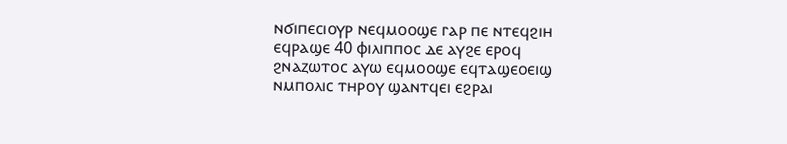ⲛϭⲓⲡⲉⲥⲓⲟⲩⲣ ⲛⲉϥⲙⲟⲟϣⲉ ⲅⲁⲣ ⲡⲉ ⲛⲧⲉϥϩⲓⲏ ⲉϥⲣⲁϣⲉ 40 ⲫⲓⲗⲓⲡⲡⲟⲥ ⲇⲉ ⲁⲩϩⲉ ⲉⲣⲟϥ ϩⲛⲁⲍⲱⲧⲟⲥ ⲁⲩⲱ ⲉϥⲙⲟⲟϣⲉ ⲉϥⲧⲁϣⲉⲟⲉⲓϣ ⲛⲙⲡⲟⲗⲓⲥ ⲧⲏⲣⲟⲩ ϣⲁⲛⲧϥⲉⲓ ⲉϩⲣⲁⲓ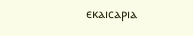ⲉⲕⲁⲓⲥⲁⲣⲓⲁ